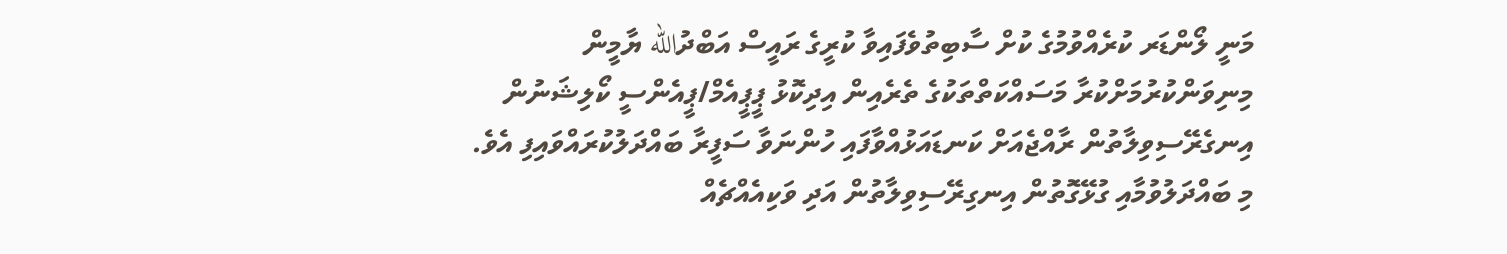މަނީ ލޯންޑަރ ކުރެއްވުމުގެ ކުށް ސާބިތުވެފައިވާ ކުރީގެ ރައީސް އަބްދުالله ޔާމީން މިނިވަންކުރުމަށްކުރާ މަސައްކަތްތަކުގެ ތެރެއިން އިދިކޮޅު ޕީޕީއެމް/ޕީއެންސީ ކޯލިޝަނުން އިނގެރޭސިވިލާތުން ރާއްޖެއަށް ކަނޑައަޅުއްވާފައި ހުންނަވާ ސަފީރާ ބައްދަލުކުރައްވައިފި އެވެ.
މި ބައްދަލުވުމާއި ގުޅޭގޮތުން އިނގިރޭސިވިލާތުން އަދި ވަކިއެއްޗެއް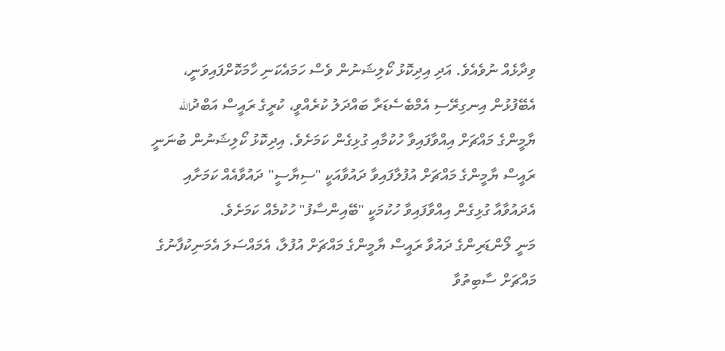ވިދާޅެއް ނުވެއެވެ. އަދި އިދިކޮޅު ކޯލިޝަނުން ވެސް ހަމައެކަނި ހާމަކޮށްފައިވަނީ، އެބޭފުޅުން އިނގިރޭސި އެމްބެސެޑަރާ ބައްދަލު ކުރެއްވީ، ކުރީގެ ރައީސް އަބްދުالله ޔާމީންގެ މައްޗަށް އިއްވާފައިވާ ހުކުމާއި ގުޅިގެން ކަމަށެވެ. އިދިކޮޅު ކޯލިޝަނުން ބުނަނީ ރައީސް ޔާމީންގެ މައްޗަށް އުފުލާފައިވާ ދައުވާއަކީ "ސިޔާސީ" ދައުވާއެއް ކަމަށާއި އެދައުވާއާ ގުޅިގެން އިއްވާފައިވާ ހުކުމަކީ "ބޭއިންސާފު" ހުކުމެއް ކަމަށެވެ.
މަނީ ލޯންޑަރިންގެ ދައުވާ ރައީސް ޔާމީންގެ މައްޗަށް އުފުލާ، އެމައްސަލަ އެމަނިކުފާނުގެ މައްޗަށް ސާބިތުވާ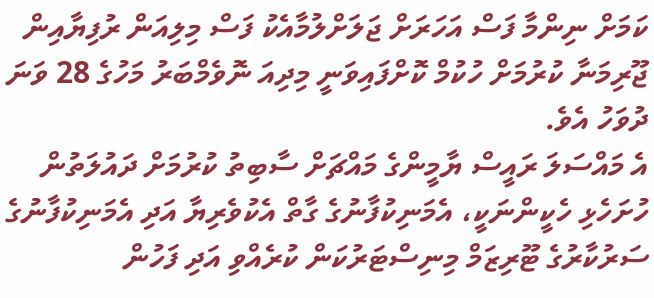ކަމަށް ނިންމާ ފަސް އަހަރަށް ޖަލަށްލުމާއެކު ފަސް މިލިއަން ރުފިޔާއިން ޖޫރިމަނާ ކުރުމަށް ހުކުމް ކޮށްފައިވަނީ މިދިއަ ނޮވެމްބަރު މަހުގެ 28 ވަނަ ދުވަހު އެވެ.
އެ މައްސަލަ ރައީސް ޔާމީންގެ މައްޗަށް ސާބިތު ކުރުމަށް ދައުލަތުން ހުށަހެޅި ހެކީންނަކީ، އެމަނިކުފާނުގެ ގާތް އެކުވެރިޔާ އަދި އެމަނިކުފާނުގެ ސަރުކާރުގެ ޓޫރިޒަމް މިނިސްޓަރުކަން ކުރެއްވި އަދި ފަހުން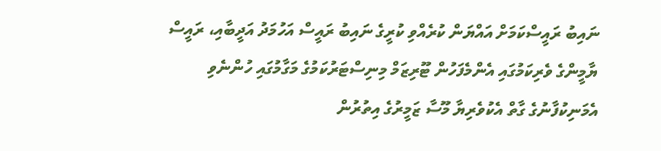ނައިބު ރައީސްކަމަށް އައްޔަން ކުރެއްވި ކުރީގެ ނައިބު ރައީސް އަހުމަދު އަދީބާއި، ރައީސް ޔާމީންގެ ވެރިކަމުގައި އެންމެފަހުން ޓޫރިޒަމް މިނިސްޓަރުކަމުގެ މަގާމުގައި ހުންނެވި އެމަނިކުފާނުގެ ގާތް އެކުވެރިޔާ މޫސާ ޒަމީރުގެ އިތުރުން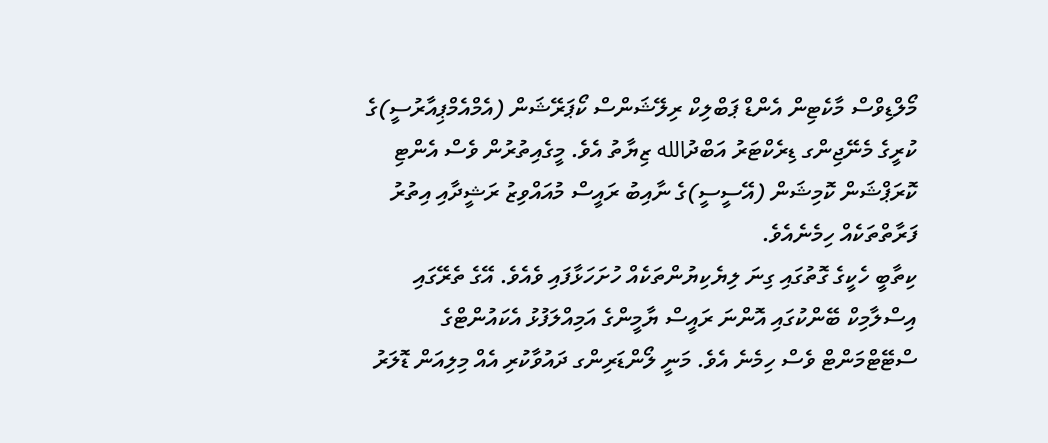މޯލްޑިވްސް މާކެޓިން އެންޑް ޕަބްލިކް ރިލޭޝަންސް ކޯޕަރޭޝަން (އެމްއެމްޕިއާރުސީ)ގެ ކުރީގެ މެނޭޖިންގ ޑިރެކްޓަރު އަބްދުالله ޒިޔާތު އެވެ. މީގެއިތުރުން ވެސް އެންޓި ކޮރަޕްޝަން ކޮމިޝަން (އޭސީސީ)ގެ ނާއިބު ރައީސް މުއައްވިޒު ރަޝީދާއި އިތުރު ފަރާތްތަކެއް ހިމެނެއެވެ.
ކިތާބީ ހެކީގެ ގޮތުގައި ގިނަ ލިޔެކިޔުންތަކެއް ހުށަހަޅާފައި ވެއެވެ. އޭގެ ތެރޭގައި އިސްލާމިކް ބޭންކުގައި އޮންނަ ރައީސް ޔާމީންގެ އަމިއްލަފުޅު އެކައުންޓްގެ ސްޓޭޓްމަންޓް ވެސް ހިމެނެ އެވެ. މަނީ ލޯންޑަރިންގ ދައުވާކުރި އެއް މިލިއަން ޑޮލަރު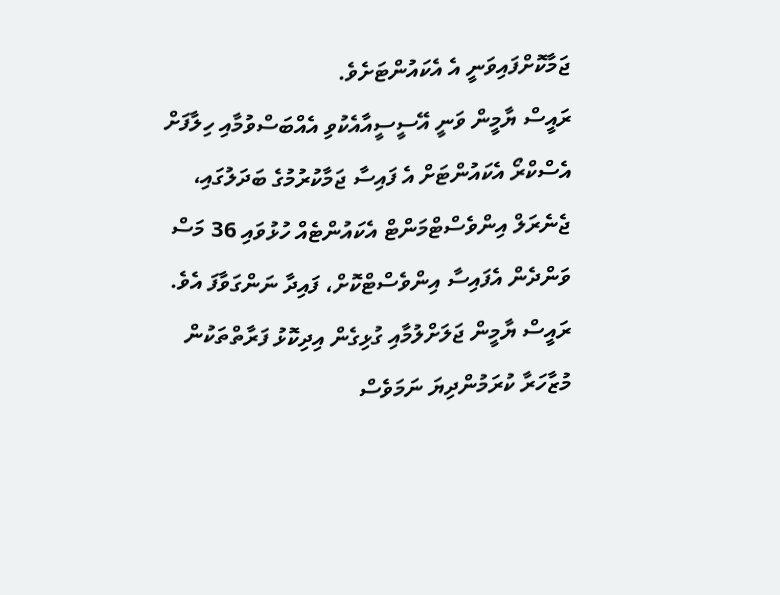ޖަމާކޮށްފައިވަނީ އެ އެކައުންޓަށެވެ.
ރައީސް ޔާމީން ވަނީ އޭސީސީއާއެކުވި އެއްބަސްވުމާއި ހިލާފަށް އެސްކްރޯ އެކައުންޓަށް އެ ފައިސާ ޖަމާކުރުމުގެ ބަދަލުގައި، ޖެނެރަލް އިންވެސްޓްމަންޓް އެކައުންޓެއް ހުޅުވައި 36 މަސް ވަންދެން އެފައިސާ އިންވެސްޓްކޮށް، ފައިދާ ނަންގަވާފަ އެވެ.
ރައީސް ޔާމީން ޖަލަށްލުމާއި ގުޅިގެން އިދިކޮޅު ފަރާތްތަކުން މުޒާހަރާ ކުރަމުންދިޔަ ނަމަވެސް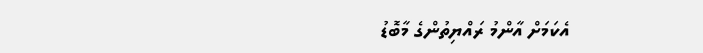އެކަމަށް އާންމު ރައްޔިތުންގެ މާބޮޑު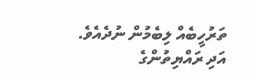ތަރުހީބެއް ލިބެމުން ނުދެއެވެ. އަދި ރައްޔިތުންގެ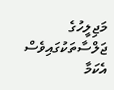މަޖިލީހުގެ ޖަލްސާތަކުގައިވެސް އެކަމާ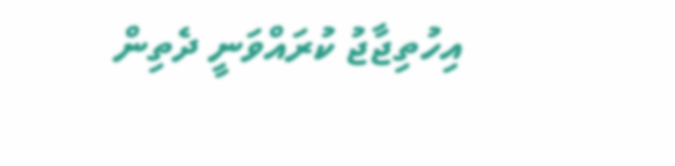އިހުތިޖާޖު ކުރައްވަނީ ދެތިން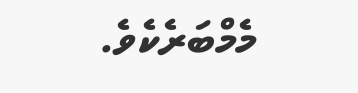މެމްބަރެކެވެ.